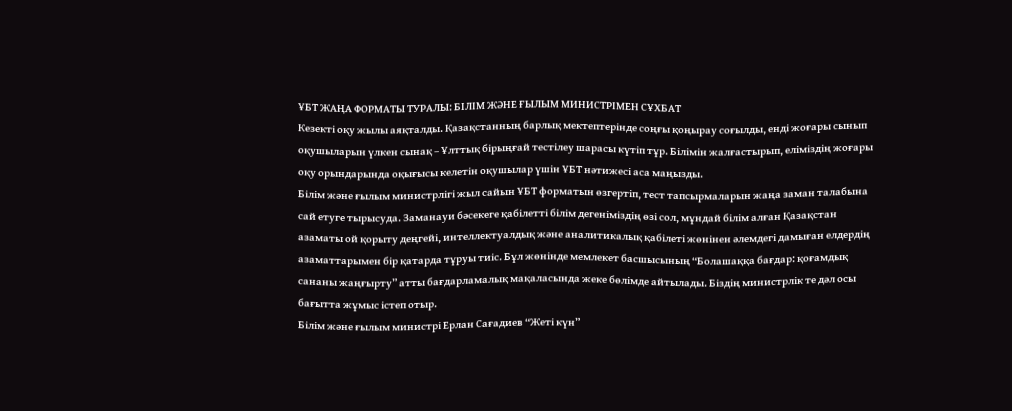ҰБТ ЖАҢА ФОРМАТЫ ТУРАЛЫ: БІЛІМ ЖӘНЕ ҒЫЛЫМ МИНИСТРІМЕН СҰХБАТ
Кезекті оқу жылы аяқталды. Қазақстанның барлық мектептерінде соңғы қоңырау соғылды, енді жоғары сынып оқушыларын үлкен сынақ – Ұлттық бірыңғай тестілеу шарасы күтіп тұр. Білімін жалғастырып, еліміздің жоғары оқу орындарында оқығысы келетін оқушылар үшін ҰБТ нәтижесі аса маңызды.
Білім және ғылым министрлігі жыл сайын ҰБТ форматын өзгертіп, тест тапсырмаларын жаңа заман талабына сай етуге тырысуда. Заманауи бәсекеге қабілетті білім дегеніміздің өзі сол, мұндай білім алған Қазақстан азаматы ой қорыту деңгейі, интеллектуалдық және аналитикалық қабілеті жөнінен әлемдегі дамыған елдердің азаматтарымен бір қатарда тұруы тиіс. Бұл жөнінде мемлекет басшысының “Болашаққа бағдар: қоғамдық сананы жаңғырту” атты бағдарламалық мақаласында жеке бөлімде айтылады. Біздің министрлік те дәл осы бағытта жұмыс істеп отыр.
Білім және ғылым министрі Ерлан Сағадиев “Жеті күн”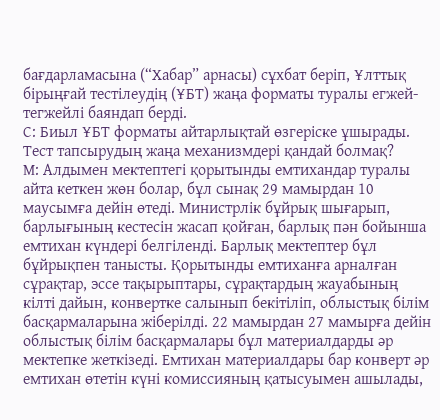бағдарламасына (“Хабар” арнасы) сұхбат беріп, Ұлттық бірыңғай тестілеудің (ҰБТ) жаңа форматы туралы егжей-тегжейлі баяндап берді.
С: Биыл ҰБТ форматы айтарлықтай өзгеріске ұшырады. Тест тапсырудың жаңа механизмдері қандай болмақ?
М: Алдымен мектептегі қорытынды емтихандар туралы айта кеткен жөн болар, бұл сынақ 29 мамырдан 10 маусымға дейін өтеді. Министрлік бұйрық шығарып, барлығының кестесін жасап қойған, барлық пән бойынша емтихан күндері белгіленді. Барлық мектептер бұл бұйрықпен танысты. Қорытынды емтиханға арналған сұрақтар, эссе тақырыптары, сұрақтардың жауабының кілті дайын, конвертке салынып бекітіліп, облыстық білім басқармаларына жіберілді. 22 мамырдан 27 мамырға дейін облыстық білім басқармалары бұл материалдарды әр мектепке жеткізеді. Емтихан материалдары бар конверт әр емтихан өтетін күні комиссияның қатысуымен ашылады,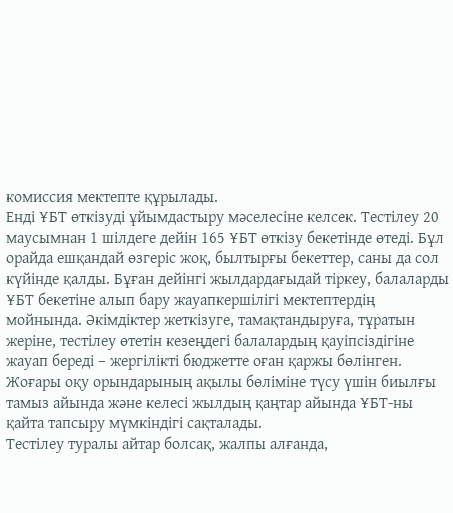комиссия мектепте құрылады.
Енді ҰБТ өткізуді ұйымдастыру мәселесіне келсек. Тестілеу 20 маусымнан 1 шілдеге дейін 165 ҰБТ өткізу бекетінде өтеді. Бұл орайда ешқандай өзгеріс жоқ, былтырғы бекеттер, саны да сол күйінде қалды. Бұған дейінгі жылдардағыдай тіркеу, балаларды ҰБТ бекетіне алып бару жауапкершілігі мектептердің мойнында. Әкімдіктер жеткізуге, тамақтандыруға, тұратын жеріне, тестілеу өтетін кезеңдегі балалардың қауіпсіздігіне жауап береді – жергілікті бюджетте оған қаржы бөлінген. Жоғары оқу орындарының ақылы бөліміне түсу үшін биылғы тамыз айында және келесі жылдың қаңтар айында ҰБТ-ны қайта тапсыру мүмкіндігі сақталады.
Тестілеу туралы айтар болсақ, жалпы алғанда,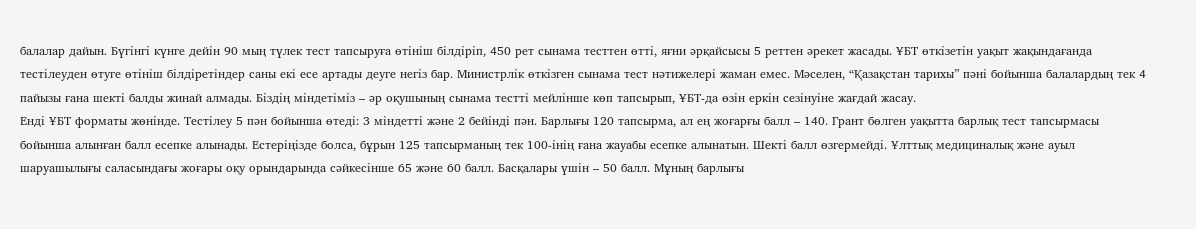балалар дайын. Бүгінгі күнге дейін 90 мың түлек тест тапсыруға өтініш білдіріп, 450 рет сынама тесттен өтті, яғни әрқайсысы 5 реттен әрекет жасады. ҰБТ өткізетін уақыт жақындағанда тестілеуден өтуге өтініш білдіретіндер саны екі есе артады деуге негіз бар. Министрлік өткізген сынама тест нәтижелері жаман емес. Мәселен, “Қазақстан тарихы” пәні бойынша балалардың тек 4 пайызы ғана шекті балды жинай алмады. Біздің міндетіміз – әр оқушының сынама тестті мейлінше көп тапсырып, ҰБТ-да өзін еркін сезінуіне жағдай жасау.
Енді ҰБТ форматы жөнінде. Тестілеу 5 пән бойынша өтеді: 3 міндетті және 2 бейінді пән. Барлығы 120 тапсырма, ал ең жоғарғы балл – 140. Грант бөлген уақытта барлық тест тапсырмасы бойынша алынған балл есепке алынады. Естеріңізде болса, бұрын 125 тапсырманың тек 100-інің ғана жауабы есепке алынатын. Шекті балл өзгермейді. Ұлттық медициналық және ауыл шаруашылығы саласындағы жоғары оқу орындарында сәйкесінше 65 және 60 балл. Басқалары үшін – 50 балл. Мұның барлығы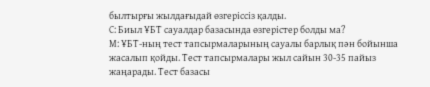былтырғы жылдағыдай өзгеріссіз қалды.
С: Биыл ҰБТ сауалдар базасында өзгерістер болды ма?
М: ҰБТ-ның тест тапсырмаларының сауалы барлық пән бойынша жасалып қойды. Тест тапсырмалары жыл сайын 30-35 пайыз жаңарады. Тест базасы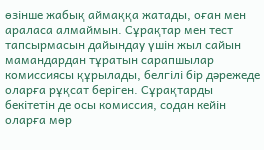өзінше жабық аймаққа жатады, оған мен араласа алмаймын. Сұрақтар мен тест тапсырмасын дайындау үшін жыл сайын мамандардан тұратын сарапшылар комиссиясы құрылады, белгілі бір дәрежеде оларға рұқсат беріген. Сұрақтарды бекітетін де осы комиссия, содан кейін оларға мөр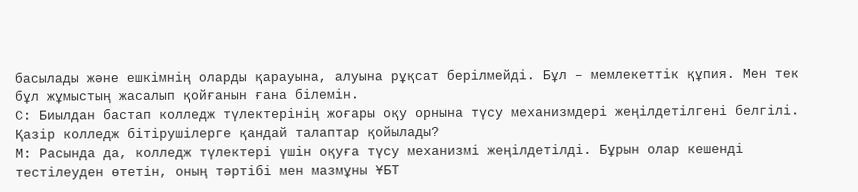басылады және ешкімнің оларды қарауына, алуына рұқсат берілмейді. Бұл – мемлекеттік құпия. Мен тек бұл жұмыстың жасалып қойғанын ғана білемін.
С: Биылдан бастап колледж түлектерінің жоғары оқу орнына түсу механизмдері жеңілдетілгені белгілі. Қазір колледж бітірушілерге қандай талаптар қойылады?
М: Расында да, колледж түлектері үшін оқуға түсу механизмі жеңілдетілді. Бұрын олар кешенді тестілеуден өтетін, оның тәртібі мен мазмұны ҰБТ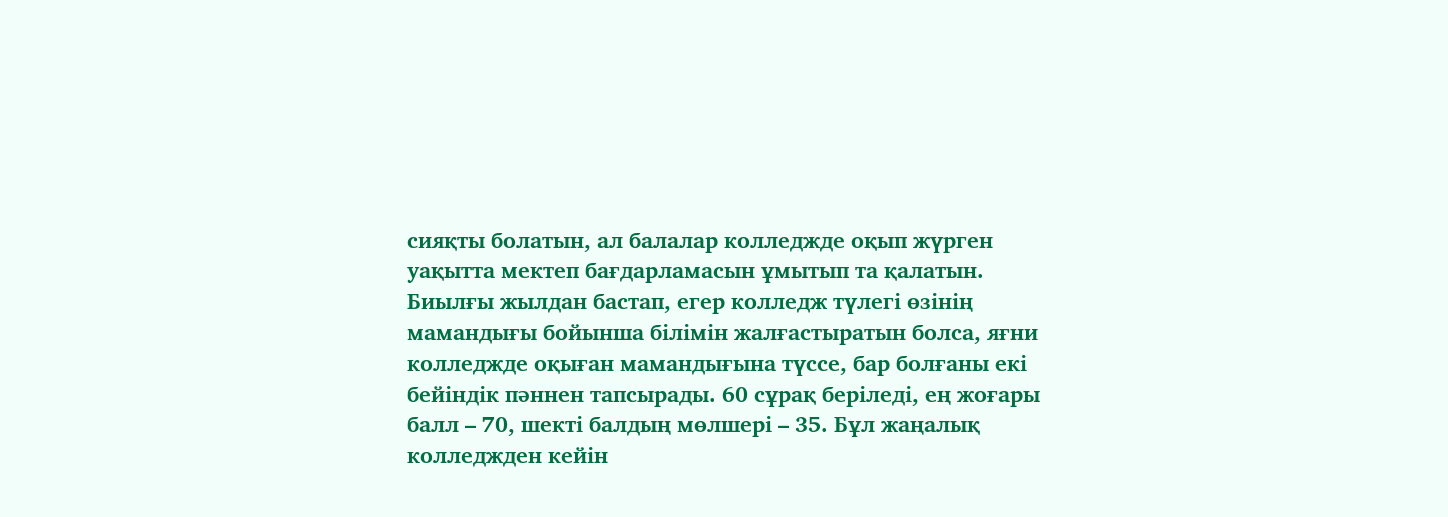сияқты болатын, ал балалар колледжде оқып жүрген уақытта мектеп бағдарламасын ұмытып та қалатын. Биылғы жылдан бастап, егер колледж түлегі өзінің мамандығы бойынша білімін жалғастыратын болса, яғни колледжде оқыған мамандығына түссе, бар болғаны екі бейіндік пәннен тапсырады. 60 сұрақ беріледі, ең жоғары балл – 70, шекті балдың мөлшері – 35. Бұл жаңалық колледжден кейін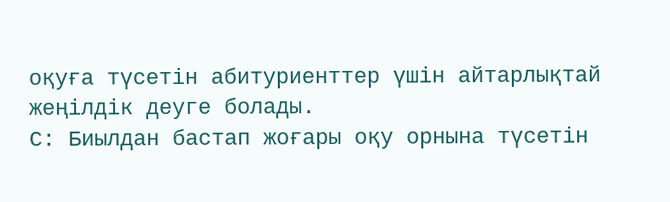оқуға түсетін абитуриенттер үшін айтарлықтай жеңілдік деуге болады.
С: Биылдан бастап жоғары оқу орнына түсетін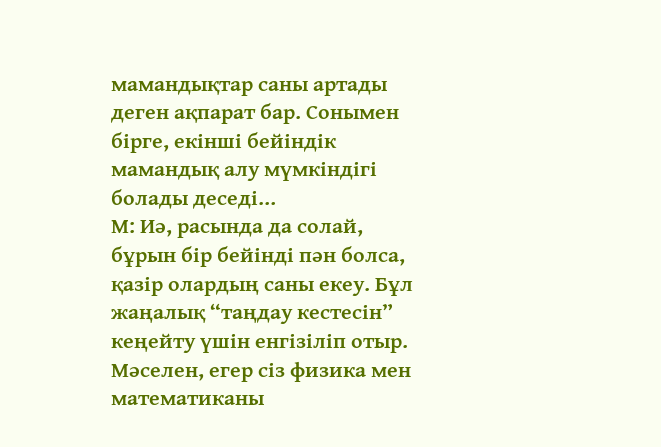мамандықтар саны артады деген ақпарат бар. Сонымен бірге, екінші бейіндік мамандық алу мүмкіндігі болады деседі…
М: Иә, расында да солай, бұрын бір бейінді пән болса, қазір олардың саны екеу. Бұл жаңалық “таңдау кестесін” кеңейту үшін енгізіліп отыр. Мәселен, егер сіз физика мен математиканы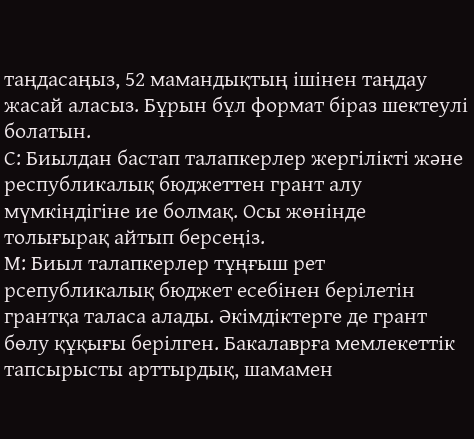таңдасаңыз, 52 мамандықтың ішінен таңдау жасай аласыз. Бұрын бұл формат біраз шектеулі болатын.
С: Биылдан бастап талапкерлер жергілікті және республикалық бюджеттен грант алу мүмкіндігіне ие болмақ. Осы жөнінде толығырақ айтып берсеңіз.
М: Биыл талапкерлер тұңғыш рет рсепубликалық бюджет есебінен берілетін грантқа таласа алады. Әкімдіктерге де грант бөлу құқығы берілген. Бакалаврға мемлекеттік тапсырысты арттырдық, шамамен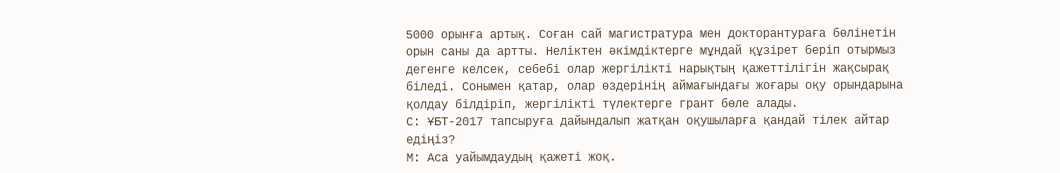5000 орынға артық. Соған сай магистратура мен докторантураға бөлінетін орын саны да артты. Неліктен әкімдіктерге мұндай құзірет беріп отырмыз дегенге келсек, себебі олар жергілікті нарықтың қажеттілігін жақсырақ біледі. Сонымен қатар, олар өздерінің аймағындағы жоғары оқу орындарына қолдау білдіріп, жергілікті түлектерге грант бөле алады.
С: ҰБТ-2017 тапсыруға дайындалып жатқан оқушыларға қандай тілек айтар едіңіз?
М: Аса уайымдаудың қажеті жоқ.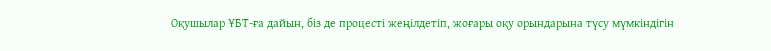Оқушылар ҰБТ-ға дайын, біз де процесті жеңілдетіп, жоғары оқу орындарына түсу мүмкіндігін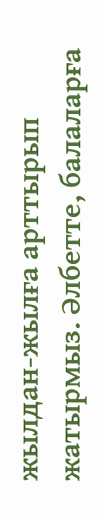жылдан-жылға арттырып жатырмыз. Әлбетте, балаларға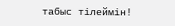табыс тілеймін!